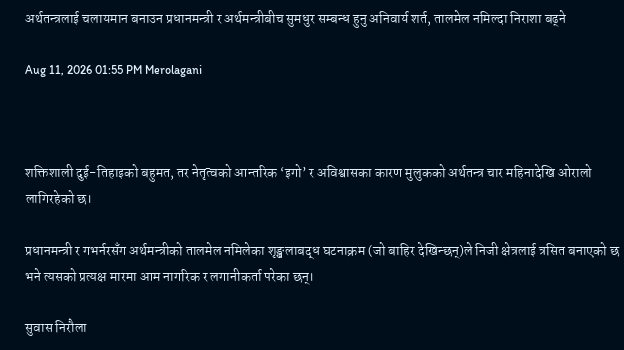अर्थतन्त्रलाई चलायमान बनाउन प्रधानमन्त्री र अर्थमन्त्रीबीच सुमधुर सम्बन्ध हुनु अनिवार्य शर्त, तालमेल नमिल्दा निराशा बढ्ने

Aug 11, 2026 01:55 PM Merolagani



शक्तिशाली दुई-तिहाइको बहुमत, तर नेतृत्वको आन्तरिक ‘इगो’ र अविश्वासका कारण मुलुकको अर्थतन्त्र चार महिनादेखि ओरालो लागिरहेको छ।

प्रधानमन्त्री र गभर्नरसँग अर्थमन्त्रीको तालमेल नमिलेका शृङ्खलाबद्ध घटनाक्रम (जो बाहिर देखिन्छन्)ले निजी क्षेत्रलाई त्रसित बनाएको छ भने त्यसको प्रत्यक्ष मारमा आम नागरिक र लगानीकर्ता परेका छन्।

सुवास निरौला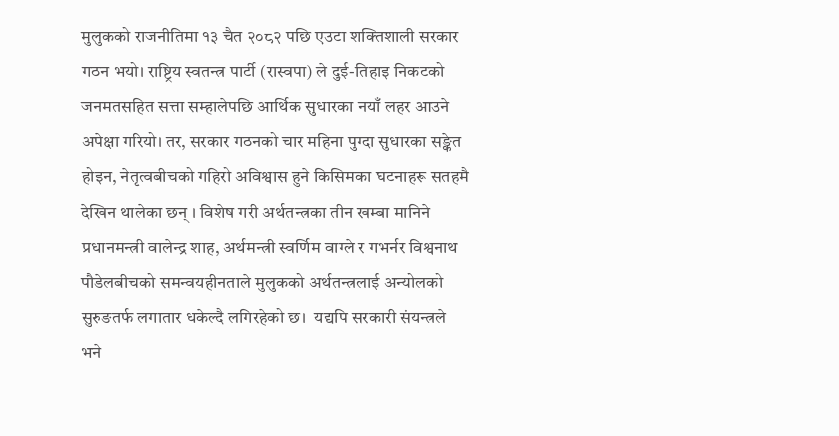मुलुकको राजनीतिमा १३ चैत २०८२ पछि एउटा शक्तिशाली सरकार गठन भयो। राष्ट्रिय स्वतन्त्र पार्टी (रास्वपा) ले दुई-तिहाइ निकटको जनमतसहित सत्ता सम्हालेपछि आर्थिक सुधारका नयाँ लहर आउने अपेक्षा गरियो। तर, सरकार गठनको चार महिना पुग्दा सुधारका सङ्केत होइन, नेतृत्वबीचको गहिरो अविश्वास हुने किसिमका घटनाहरू सतहमै देखिन थालेका छन् । विशेष गरी अर्थतन्त्रका तीन खम्बा मानिने प्रधानमन्त्री वालेन्द्र शाह, अर्थमन्त्री स्वर्णिम वाग्ले र गभर्नर विश्वनाथ पौडेलबीचको समन्वयहीनताले मुलुकको अर्थतन्त्रलाई अन्योलको सुरुङतर्फ लगातार धकेल्दै लगिरहेको छ।  यद्यपि सरकारी संयन्त्रले भने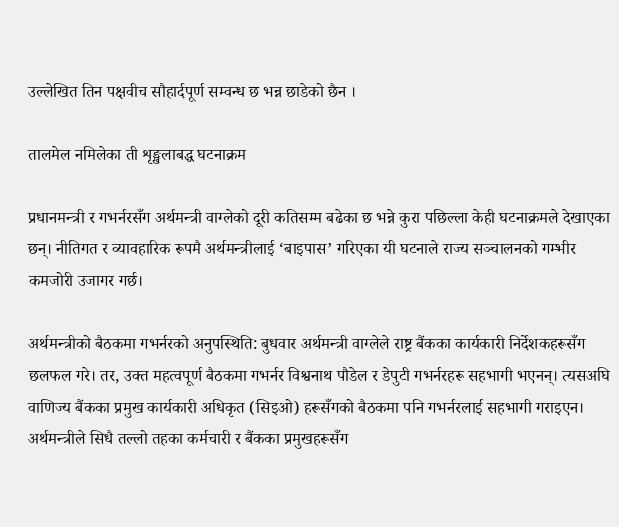उल्लेखित तिन पक्षवीच सौहार्दपूर्ण सम्वन्ध छ भन्न छाडेको छैन ।

तालमेल नमिलेका ती शृङ्खलाबद्ध घटनाक्रम

प्रधानमन्त्री र गभर्नरसँग अर्थमन्त्री वाग्लेको दूरी कतिसम्म बढेका छ भन्ने कुरा पछिल्ला केही घटनाक्रमले देखाएका छन्। नीतिगत र व्यावहारिक रूपमै अर्थमन्त्रीलाई ‘बाइपास’ गरिएका यी घटनाले राज्य सञ्चालनको गम्भीर कमजोरी उजागर गर्छ।

अर्थमन्त्रीको बैठकमा गभर्नरको अनुपस्थिति: बुधवार अर्थमन्त्री वाग्लेले राष्ट्र बैंकका कार्यकारी निर्देशकहरूसँग छलफल गरे। तर, उक्त महत्वपूर्ण बैठकमा गभर्नर विश्वनाथ पौडेल र डेपुटी गभर्नरहरू सहभागी भएनन्। त्यसअघि वाणिज्य बैंकका प्रमुख कार्यकारी अधिकृत (सिइओ) हरूसँगको बैठकमा पनि गभर्नरलाई सहभागी गराइएन। अर्थमन्त्रीले सिधै तल्लो तहका कर्मचारी र बैंकका प्रमुखहरूसँग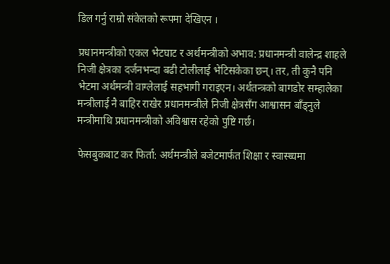डिल गर्नु राम्रो संकेतको रूपमा देखिएन ।

प्रधानमन्त्रीको एकल भेटघाट र अर्थमन्त्रीको अभाव: प्रधानमन्त्री वालेन्द्र शाहले निजी क्षेत्रका दर्जनभन्दा बढी टोलीलाई भेटिसकेका छन्। तर, ती कुनै पनि भेटमा अर्थमन्त्री वाग्लेलाई सहभागी गराइएन। अर्थतन्त्रको बागडोर सम्हालेका मन्त्रीलाई नै बाहिर राखेर प्रधानमन्त्रीले निजी क्षेत्रसँग आश्वासन बाँड्नुले मन्त्रीमाथि प्रधानमन्त्रीको अविश्वास रहेको पुष्टि गर्छ।

फेसबुकबाट कर फिर्ता: अर्थमन्त्रीले बजेटमार्फत शिक्षा र स्वास्थ्यमा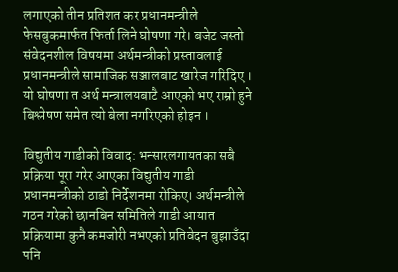लगाएको तीन प्रतिशत कर प्रधानमन्त्रीले फेसबुकमार्फत फिर्ता लिने घोषणा गरे। बजेट जस्तो संवेदनशील विषयमा अर्थमन्त्रीको प्रस्तावलाई प्रधानमन्त्रीले सामाजिक सञ्जालबाट खारेज गरिदिए । यो घोषणा त अर्थ मन्त्रालयबाटै आएको भए राम्रो हुने बिश्लेषण समेत त्यो बेला नगरिएको होइन ।

विद्युतीय गाडीको विवाद: भन्सारलगायतका सबै प्रक्रिया पूरा गरेर आएका विद्युतीय गाडी प्रधानमन्त्रीको ठाडो निर्देशनमा रोकिए। अर्थमन्त्रीले गठन गरेको छानबिन समितिले गाडी आयात प्रक्रियामा कुनै कमजोरी नभएको प्रतिवेदन बुझाउँदा पनि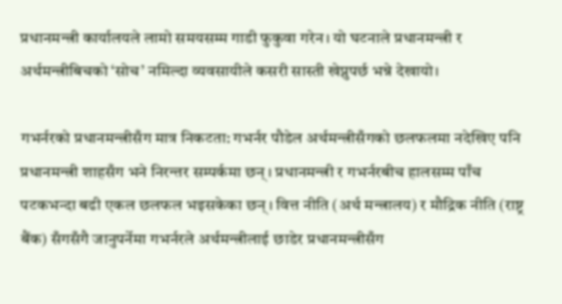प्रधानमन्त्री कार्यालयले लामो समयसम्म गाडी फुकुवा गरेन। यो घटनाले प्रधानमन्त्री र अर्थमन्त्रीबिचको ‘सोच’ नमिल्दा व्यवसायीले कसरी सास्ती खेप्नुपर्छ भन्ने देखायो।

गभर्नरको प्रधानमन्त्रीसँग मात्र निकटता: गभर्नर पौडेल अर्थमन्त्रीसँगको छलफलमा नदेखिए पनि प्रधानमन्त्री शाहसँग भने निरन्तर सम्पर्कमा छन्। प्रधानमन्त्री र गभर्नरबीच हालसम्म पाँच पटकभन्दा बढी एकल छलफल भइसकेका छन्। वित्त नीति (अर्थ मन्त्रालय) र मौद्रिक नीति (राष्ट्र बैंक) सँगसँगै जानुपर्नेमा गभर्नरले अर्थमन्त्रीलाई छाडेर प्रधानमन्त्रीसँग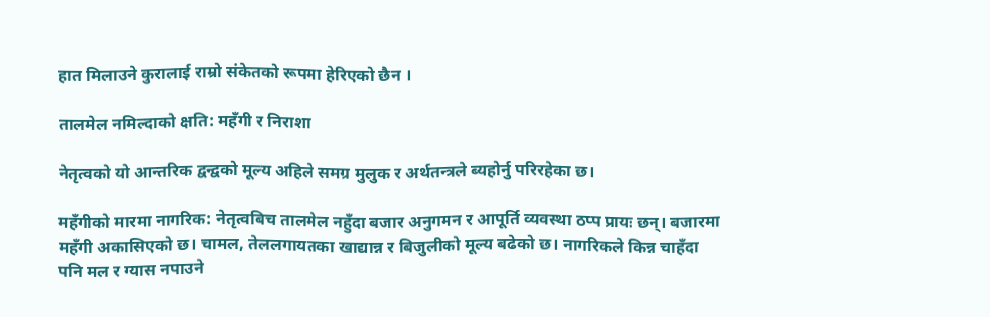हात मिलाउने कुरालाई राम्रो संकेतको रूपमा हेरिएको छैन ।

तालमेल नमिल्दाको क्षति: महँगी र निराशा

नेतृत्वको यो आन्तरिक द्वन्द्वको मूल्य अहिले समग्र मुलुक र अर्थतन्त्रले ब्यहोर्नु परिरहेका छ।

महँगीको मारमा नागरिक: नेतृत्वबिच तालमेल नहुँदा बजार अनुगमन र आपूर्ति व्यवस्था ठप्प प्रायः छन्। बजारमा महँगी अकासिएको छ। चामल, तेललगायतका खाद्यान्न र बिजुलीको मूल्य बढेको छ। नागरिकले किन्न चाहँदा पनि मल र ग्यास नपाउने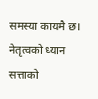समस्या कायमै छ। नेतृत्वको ध्यान सत्ताको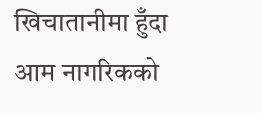खिचातानीमा हुँदा आम नागरिकको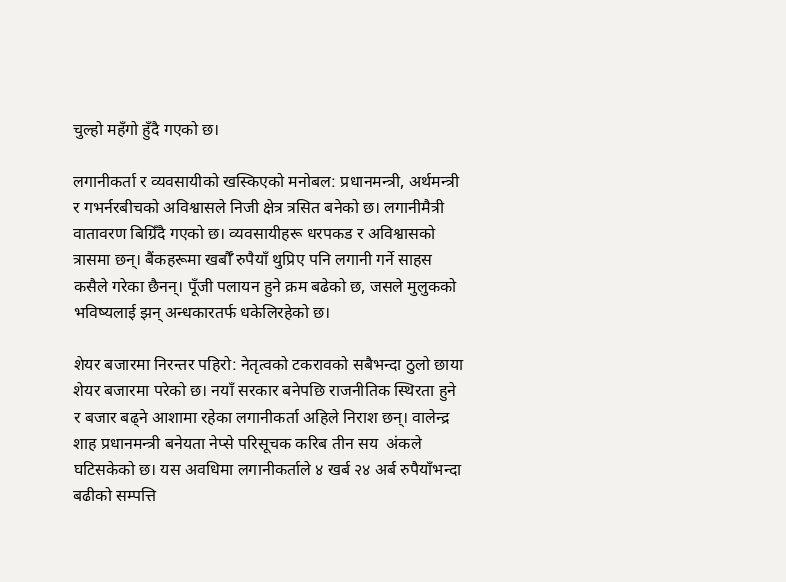चुल्हो महँगो हुँदै गएको छ।

लगानीकर्ता र व्यवसायीको खस्किएको मनोबल: प्रधानमन्त्री, अर्थमन्त्री र गभर्नरबीचको अविश्वासले निजी क्षेत्र त्रसित बनेको छ। लगानीमैत्री वातावरण बिग्रिँदै गएको छ। व्यवसायीहरू धरपकड र अविश्वासको त्रासमा छन्। बैंकहरूमा खर्बौँ रुपैयाँ थुप्रिए पनि लगानी गर्ने साहस कसैले गरेका छैनन्। पूँजी पलायन हुने क्रम बढेको छ, जसले मुलुकको भविष्यलाई झन् अन्धकारतर्फ धकेलिरहेको छ।

शेयर बजारमा निरन्तर पहिरो: नेतृत्वको टकरावको सबैभन्दा ठुलो छाया शेयर बजारमा परेको छ। नयाँ सरकार बनेपछि राजनीतिक स्थिरता हुने र बजार बढ्ने आशामा रहेका लगानीकर्ता अहिले निराश छन्। वालेन्द्र शाह प्रधानमन्त्री बनेयता नेप्से परिसूचक करिब तीन सय  अंकले घटिसकेको छ। यस अवधिमा लगानीकर्ताले ४ खर्ब २४ अर्ब रुपैयाँभन्दा बढीको सम्पत्ति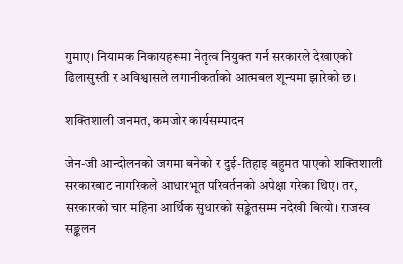गुमाए। नियामक निकायहरूमा नेतृत्व नियुक्त गर्न सरकारले देखाएको ढिलासुस्ती र अविश्वासले लगानीकर्ताको आत्मबल शून्यमा झारेको छ।

शक्तिशाली जनमत, कमजोर कार्यसम्पादन

जेन-जी आन्दोलनको जगमा बनेको र दुई-तिहाइ बहुमत पाएको शक्तिशाली सरकारबाट नागरिकले आधारभूत परिवर्तनको अपेक्षा गरेका थिए। तर, सरकारको चार महिना आर्थिक सुधारको सङ्केतसम्म नदेखी बित्यो। राजस्व सङ्कलन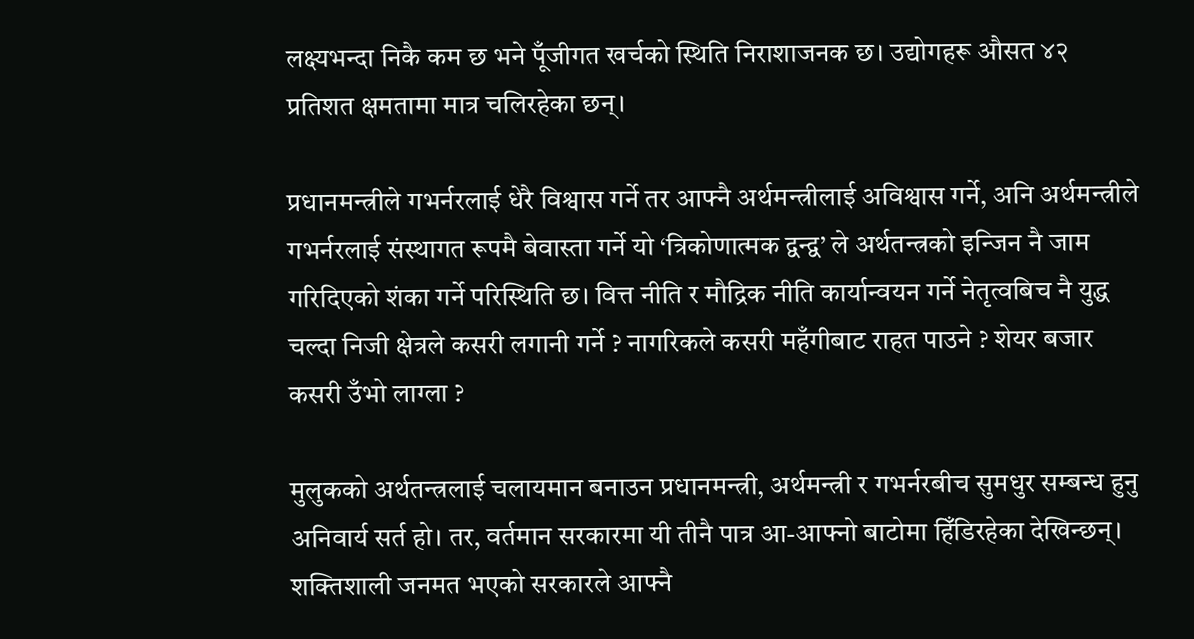लक्ष्यभन्दा निकै कम छ भने पूँजीगत खर्चको स्थिति निराशाजनक छ। उद्योगहरू औसत ४२ प्रतिशत क्षमतामा मात्र चलिरहेका छन्।

प्रधानमन्त्रीले गभर्नरलाई धेरै विश्वास गर्ने तर आफ्नै अर्थमन्त्रीलाई अविश्वास गर्ने, अनि अर्थमन्त्रीले गभर्नरलाई संस्थागत रूपमै बेवास्ता गर्ने यो ‘त्रिकोणात्मक द्वन्द्व’ ले अर्थतन्त्रको इन्जिन नै जाम गरिदिएको शंका गर्ने परिस्थिति छ। वित्त नीति र मौद्रिक नीति कार्यान्वयन गर्ने नेतृत्वबिच नै युद्ध चल्दा निजी क्षेत्रले कसरी लगानी गर्ने ? नागरिकले कसरी महँगीबाट राहत पाउने ? शेयर बजार कसरी उँभो लाग्ला ?

मुलुकको अर्थतन्त्रलाई चलायमान बनाउन प्रधानमन्त्री, अर्थमन्त्री र गभर्नरबीच सुमधुर सम्बन्ध हुनु अनिवार्य सर्त हो। तर, वर्तमान सरकारमा यी तीनै पात्र आ-आफ्नो बाटोमा हिँडिरहेका देखिन्छन्। शक्तिशाली जनमत भएको सरकारले आफ्नै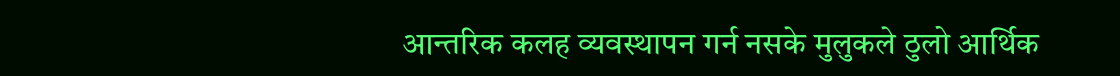आन्तरिक कलह व्यवस्थापन गर्न नसके मुलुकले ठुलो आर्थिक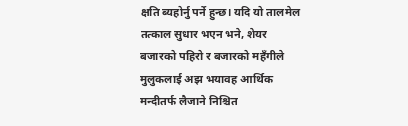क्षति ब्यहोर्नु पर्ने हुन्छ। यदि यो तालमेल तत्काल सुधार भएन भने, शेयर बजारको पहिरो र बजारको महँगीले मुलुकलाई अझ भयावह आर्थिक मन्दीतर्फ लैजाने निश्चित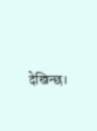देखिन्छ।